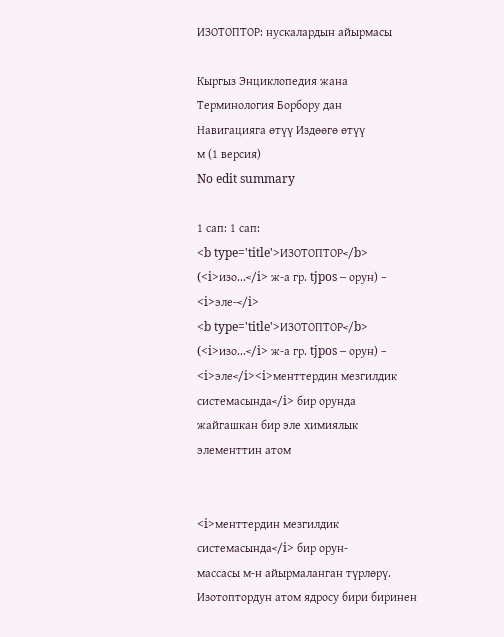ИЗОТОПТОР: нускалардын айырмасы

Кыргыз Энциклопедия жана Терминология Борбору дан
Навигацияга өтүү Издөөгө өтүү
м (1 версия)
No edit summary

1 сап: 1 сап:
<b type='title'>ИЗОТОПТОР</b> (<i>изо...</i> ж-а гр. tjpos – орун) – <i>эле-</i>
<b type='title'>ИЗОТОПТОР</b> (<i>изо...</i> ж-а гр. tjpos – орун) – <i>эле</i><i>менттердин мезгилдик системасында</i> бир орунда жайгашкан бир эле химиялык элементтин атом


<i>менттердин мезгилдик системасында</i> бир орун-
массасы м-н айырмаланган түрлөрү. Изотоптордун атом ядросу бири биринен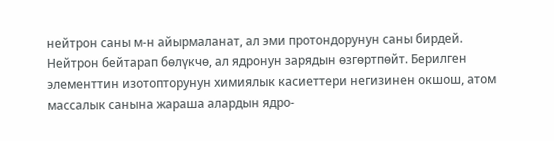нейтрон саны м-н айырмаланат, ал эми протондорунун саны бирдей. Нейтрон бейтарап бөлүкчө, ал ядронун зарядын өзгөртпөйт. Берилген элементтин изотопторунун химиялык касиеттери негизинен окшош, атом массалык санына жараша алардын ядро-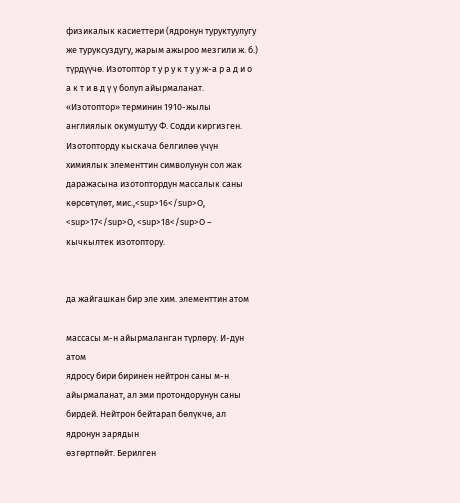физикалык касиеттери (ядронун туруктуулугу же туруксуздугу, жарым ажыроо мезгили ж. б.) түрдүүчө. Изотоптор т у р у к т у у ж-а р а д и о а к т и в д ү ү болуп айырмаланат. «Изотоптор» терминин 1910-жылы англиялык окумуштуу Ф. Содди киргизген. Изотопторду кыскача белгилөө үчүн химиялык элементтин символунун сол жак даражасына изотоптордун массалык саны көрсөтүлөт, мис.,<sup>16</sup>О, <sup>17</sup>О, <sup>18</sup>О – кычкылтек изотоптору.


да жайгашкан бир эле хим. элементтин атом

массасы м-н айырмаланган түрлөрү. И-дун атом
ядросу бири биринен нейтрон саны м-н айырмаланат, ал эми протондорунун саны бирдей. Нейтрон бейтарап бөлүкчө, ал ядронун зарядын
өзгөртпөйт. Берилген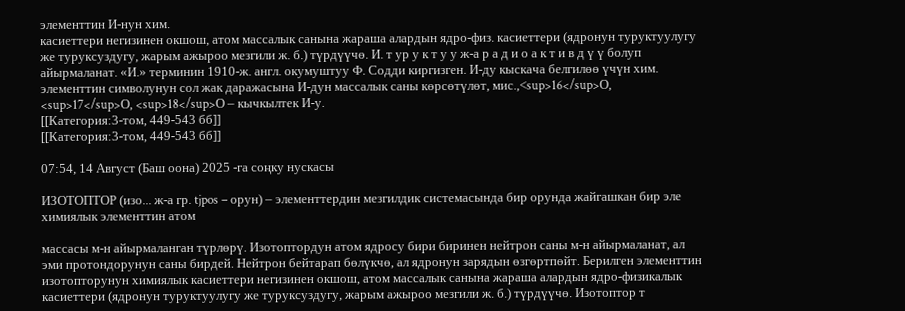элементтин И-нун хим.
касиеттери негизинен окшош, атом массалык санына жараша алардын ядро-физ. касиеттери (ядронун туруктуулугу же туруксуздугу, жарым ажыроо мезгили ж. б.) түрдүүчө. И. т ур у к т у у ж-а р а д и о а к т и в д ү ү болуп айырмаланат. «И.» терминин 1910-ж. англ. окумуштуу Ф. Содди киргизген. И-ду кыскача белгилөө үчүн хим. элементтин символунун сол жак даражасына И-дун массалык саны көрсөтүлөт, мис.,<sup>16</sup>О, <sup>17</sup>О, <sup>18</sup>О – кычкылтек И-у.
[[Категория:3-том, 449-543 бб]]
[[Категория:3-том, 449-543 бб]]

07:54, 14 Август (Баш оона) 2025 -га соңку нускасы

ИЗОТОПТОР (изо... ж-а гр. tjpos – орун) – элементтердин мезгилдик системасында бир орунда жайгашкан бир эле химиялык элементтин атом

массасы м-н айырмаланган түрлөрү. Изотоптордун атом ядросу бири биринен нейтрон саны м-н айырмаланат, ал эми протондорунун саны бирдей. Нейтрон бейтарап бөлүкчө, ал ядронун зарядын өзгөртпөйт. Берилген элементтин изотопторунун химиялык касиеттери негизинен окшош, атом массалык санына жараша алардын ядро-физикалык касиеттери (ядронун туруктуулугу же туруксуздугу, жарым ажыроо мезгили ж. б.) түрдүүчө. Изотоптор т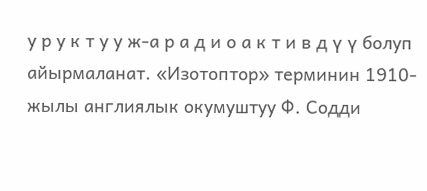у р у к т у у ж-а р а д и о а к т и в д ү ү болуп айырмаланат. «Изотоптор» терминин 1910-жылы англиялык окумуштуу Ф. Содди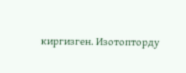киргизген. Изотопторду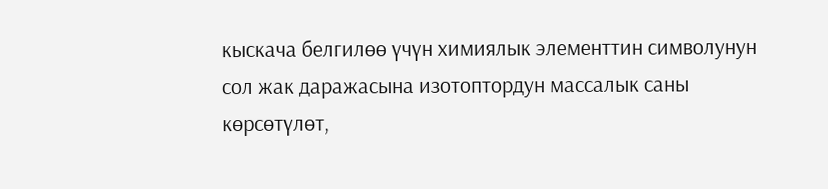кыскача белгилөө үчүн химиялык элементтин символунун сол жак даражасына изотоптордун массалык саны көрсөтүлөт,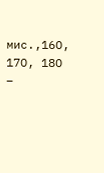мис.,16О, 17О, 18О –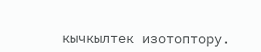кычкылтек изотоптору.